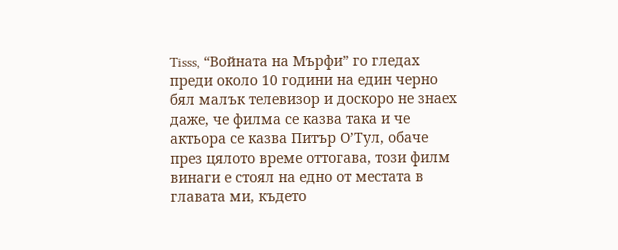Tisss, “Войната на Мърфи” го гледах преди около 10 години на един черно бял малък телевизор и доскоро не знаех даже, че филма се казва така и че актьора се казва Питър О’Тул, обаче през цялото време оттогава, този филм винаги е стоял на едно от местата в главата ми, където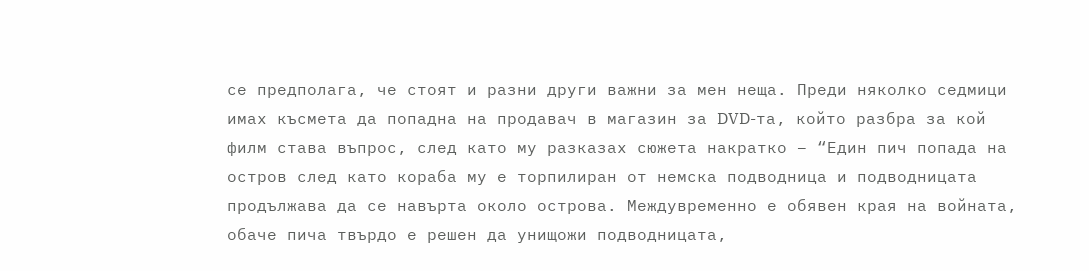се предполага, че стоят и разни други важни за мен неща. Преди няколко седмици имах късмета да попадна на продавач в магазин за DVD-та, който разбра за кой филм става въпрос, след като му разказах сюжета накратко – “Един пич попада на остров след като кораба му е торпилиран от немска подводница и подводницата продължава да се навърта около острова. Междувременно е обявен края на войната, обаче пича твърдо е решен да унищожи подводницата,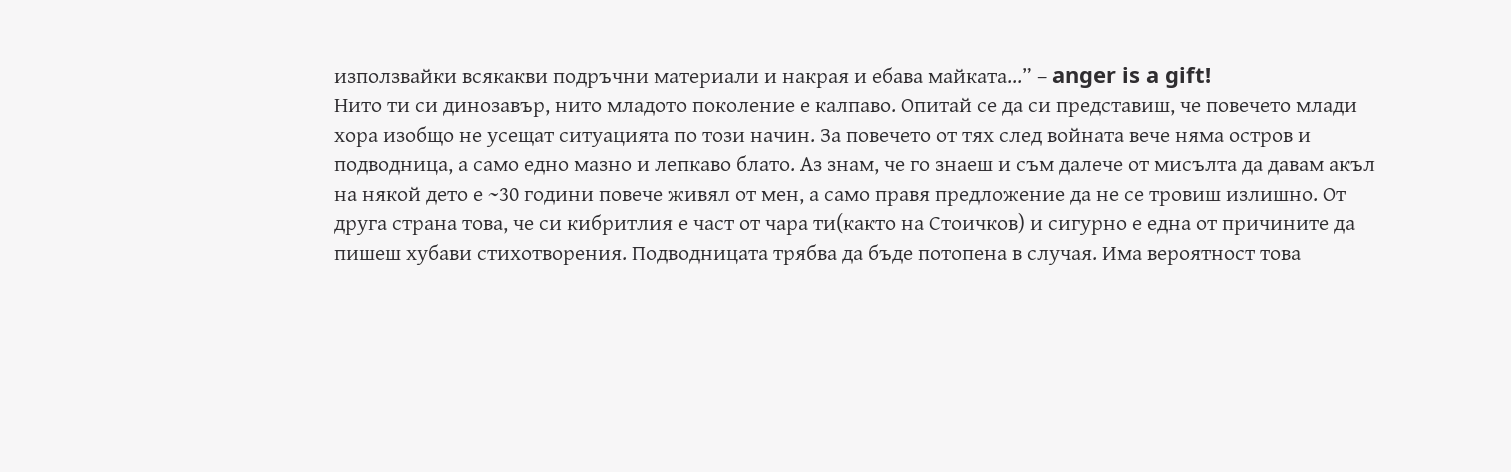използвайки всякакви подръчни материали и накрая и ебава майката...” – anger is a gift!
Нито ти си динозавър, нито младото поколение е калпаво. Опитай се да си представиш, че повечето млади хора изобщо не усещат ситуацията по този начин. За повечето от тях след войната вече няма остров и подводница, а само едно мазно и лепкаво блато. Аз знам, че го знаеш и съм далече от мисълта да давам акъл на някой дето е ~30 години повече живял от мен, а само правя предложение да не се тровиш излишно. От друга страна това, че си кибритлия е част от чара ти(както на Стоичков) и сигурно е една от причините да пишеш хубави стихотворения. Подводницата трябва да бъде потопена в случая. Има вероятност това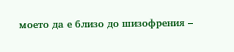моето да е близо до шизофрения –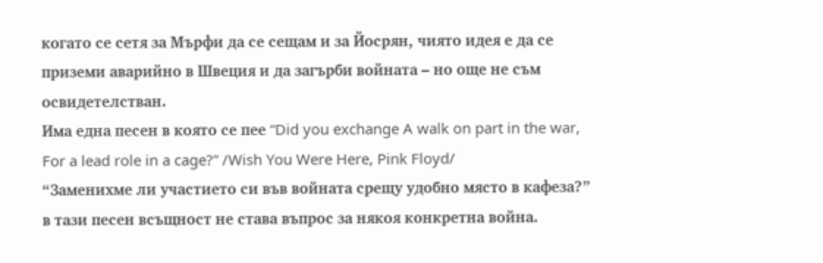когато се сетя за Мърфи да се сещам и за Йосрян, чиято идея е да се приземи аварийно в Швеция и да загърби войната – но още не съм освидетелстван.
Има една песен в която се пее “Did you exchange A walk on part in the war, For a lead role in a cage?” /Wish You Were Here, Pink Floyd/
“Заменихме ли участието си във войната срещу удобно място в кафеза?”
в тази песен всъщност не става въпрос за някоя конкретна война.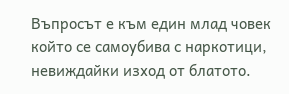Въпросът е към един млад човек който се самоубива с наркотици, невиждайки изход от блатото.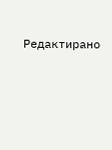Редактирано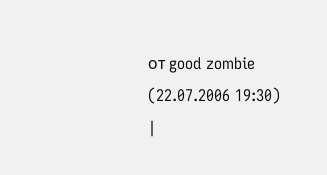от good zombie (22.07.2006 19:30)
|